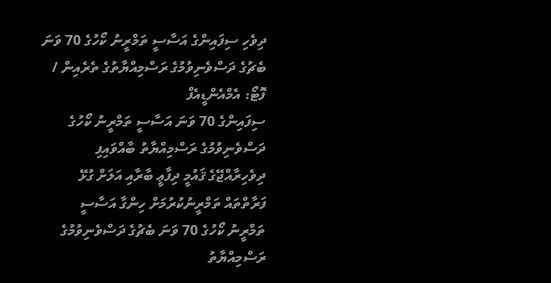ދިވެހި ސިފައިންގެ އަސާސީ ތަމްރީނު ކޯހުގެ 70 ވަނަ ބެޗުގެ ދަސްވެނިވުމުގެ ރަސްމިއްޔާތުގެ ތެރެއިން / ފޮޓޯ: އެމްއެންޑީއެފް
ސިފައިންގެ 70 ވަނަ އަސާސީ ތަމްރީނު ކޯހުގެ ދަސްވެނިވުމުގެ ރަސްމިއްޔާތު ބާއްވައިފި
ދިވެހިރާއްޖޭގެ ޤައުމީ ދިފާޢީ ބާރާއި އަލަށް ގުޅޭ ފަރާތްތައް ތަމްރީނުކުރުމަށް ހިންގާ އަސާސީ ތަމްރީނު ކޯހުގެ 70 ވަނަ ބެޗުގެ ދަސްވެނިވުމުގެ ރަސްމިއްޔާތު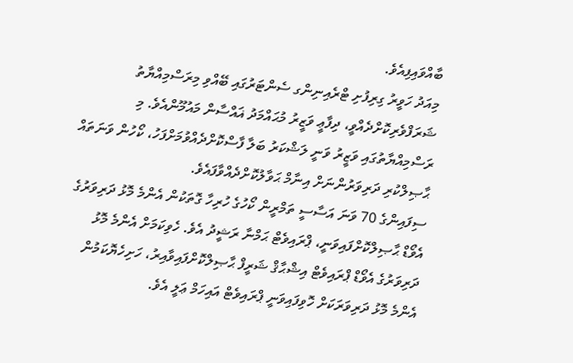ބާއްވައިފިއެވެ.
މިއަދު ހަވީރު ގިރިފުށި ޓްރެއިނިންގ ސެންޓަރުގައި ބޭއްވި މިރަސްމިއްޔާތު ޝަރަފްވެރިކޮށްދެއްވީ، ދިފާޢީ ވަޒީރު މުޙައްމަދު ޣައްސާން މައުމޫންއެވެ. މި ރަސްމިއްޔާތުގައި ވަޒީރު ވަނީ ލަޝްކަރު ބަލާ ފާސްކޮށްދެއްވުމަށްފަހު، ކޯހުން ވަނަތައް ޙާޞިލްކުރި ދަރިވަރުންނަށް އިނާމް ޙަވާލުކޮށްދެއްވާފައެވެ.
ސިފައިންގެ 70 ވަނަ އަސާސީ ތަމްރީން ކޯހުގެ ހުރިހާ ގޮތަކުން އެންމެ މޮޅު ދަރިވަރުގެ އެވޯޑް ޙާޞިލްކޮށްފައިވަނީ، ޕްރައިވެޓް ޙަމްނާ ރަޝީދު އެވެ. ހެވިކަމަށް އެންމެ މޮޅު ދަރިވަރުގެ އެވޯޑް ޕްރައިވެޓް އިޝްޙާޤް ޝަރީފް ޙާޞިލްކޮށްފައިވާއިރު، ހަށިހެޔޮކަމުން އެންމެ މޮޅު ދަރިވަރަކަށް ހޮވިފައިވަނީ ޕްރައިވެޓް އައިހަމް ޢަލީ އެވެ.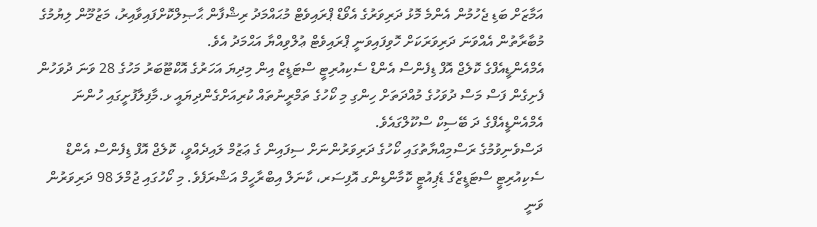އަމާޒަށް ބަޑި ޖެހުމުން އެންމެ މޮޅު ދަރިވަރުގެ އެވޯޑް ޕްރައިވެޓް މުޙައްމަދު ރިޝްފާން ޙާޞިލްކޮށްފައިވާއިރު، މަޒުމޫން ލިޔުމުގެ މުބާރާތުން އެއްވަނަ ދަރިވަރަކަށް ހޮވިފައިވަނީ ޕްރައިވެޓް ޢުލްވިއްޔާ އަޙްމަދު އެވެ.
އެމްއެންޑީއެފްގެ ކޮލެޖް އޮފް ޑިފެންސް އެންޑް ސެކިއުރިޓީ ސްޓަޑީޒް އިން މިދިޔަ އަހަރުގެ އޮކްޓޫބަރު މަހުގެ 28 ވަނަ ދުވަހުން ފެށިގެން ފަސް މަސް ދުވަހުގެ މުއްދަތަށް ހިންގި މި ކޯހުގެ ތަމްރީނުތައް ކުރިއަށްގެންދިޔައީ ޅ.މާފިލާފުށީގައި ހުންނަ އެމްއެންޑީއެފްގެ ދަ ބޭސިކް ސްކޫލްގައެވެ.
ދަސްވެނިވުމުގެ ރަސްމިއްޔާތުގައި ކޯހުގެ ދަރިވަރުންނަށް ސިފައިން ގެ ޢަޒުމް ލައިދެއްވީ، ކޮލެޖް އޮފް ޑިފެންސް އެންޑް ސެކިއުރިޓީ ސްޓަޑީޒްގެ ޑެޕިއުޓީ ކޮމާންޑިންގ އޮފިސަރ، ކާނަލް އިބްރާހީމް އަޝްރަފެވެ. މި ކޯހުގައި ޖުމްލަ 98 ދަރިވަރުން ވަނީ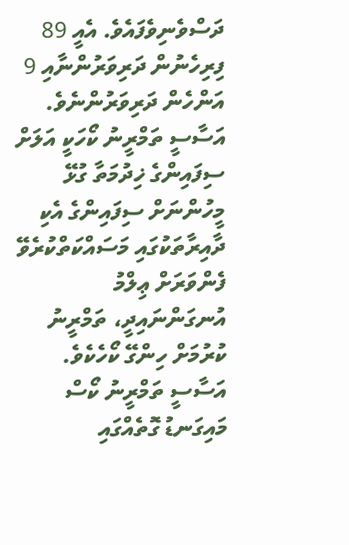ދަސްވެނިވެފައެވެ. އެއީ 89 ފިރިހެނުން ދަރިވަރުންނާއި 9 އަންހެން ދަރިވަރުންނެވެ.
އަސާސީ ތަމްރީނު ކޯހަކީ އަލަށް ސިފައިންގެ ޚިދުމަތާ ގުޅޭ މީހުންނަށް ސިފައިންގެ އެކި ދާއިރާތަކުގައި މަސައްކަތްކުރެވޭ ފެންވަރަށް ޢިލްމު އުނގަންނައިދީ، ތަމްރީނު ކުރުމަށް ހިންގޭ ކޯހެކެވެ. އަސާސީ ތަމްރީނު ކޯސް މައިގަނޑު ގޮތެއްގައި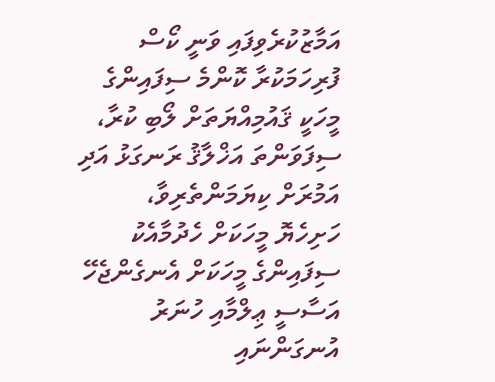އަމާޒުކުރެވިފައި ވަނީ ކޯސް ފުރިހަމަކުރާ ކޮންމެ ސިފައިންގެ މީހަކީ ޤައުމިއްޔަތަށް ލޯބި ކުރާ، ސިފަވަންތަ އަޚްލާޤު ރަނގަޅު އަދި އަމުރަށް ކިޔަމަންތެރިވާ، ހަށިހެޔޮ މީހަކަށް ހެދުމާއެކު ސިފައިންގެ މީހަކަށް އެނގެންޖެހޭ އަސާސީ ޢިލްމާއި ހުނަރު އުނގަންނައި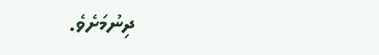ދިނުމަށެވެ.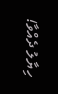ހިޔާލު ދެއްވާ!